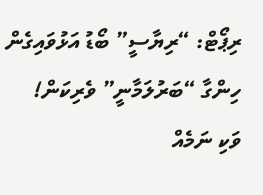ރިޕޯޓް: “ރިޔާސީ” ބޯޑު އަޅުވައިގެން ހިންގާ “ބަރުލަމާނީ” ވެރިކަން!
ވަކި ނަމެއް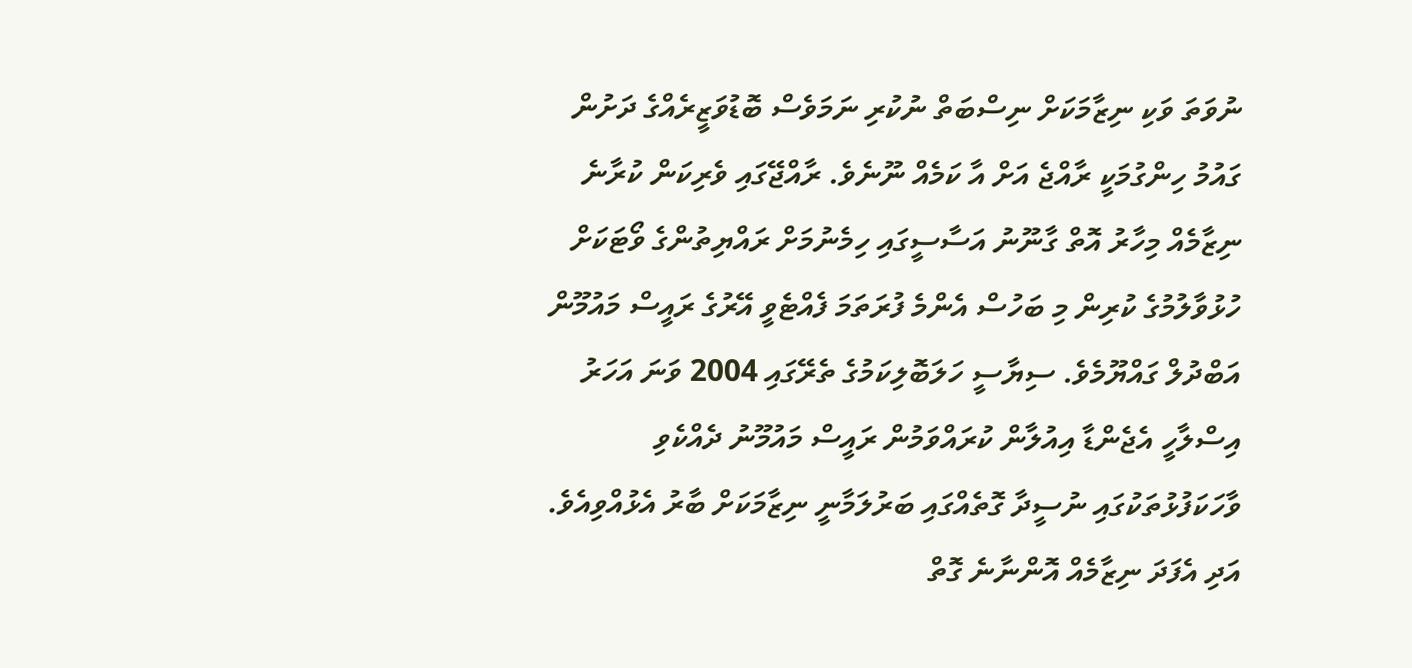ނުވަތަ ވަކި ނިޒާމަކަށް ނިސްބަތް ނުކުރި ނަމަވެސް ބޮޑުވަޒީރެއްގެ ދަށުން ގައުމު ހިންގުމަކީ ރާއްޖެ އަށް އާ ކަމެއް ނޫނެވެ. ރާއްޖޭގައި ވެރިކަން ކުރާނެ ނިޒާމެއް މިހާރު އޮތް ގާނޫނު އަސާސީގައި ހިމެނުމަށް ރައްޔިތުންގެ ވޯޓަކަށް ހުޅުވާލުމުގެ ކުރިން މި ބަހުސް އެންމެ ފުރަތަމަ ފެއްޓެވީ އޭރުގެ ރައީސް މައުމޫން އަބްދުލް ގައްޔޫމެވެ. ސިޔާސީ ހަލަބޮލިކަމުގެ ތެރޭގައި 2004 ވަނަ އަހަރު އިސްލާހީ އެޖެންޑާ އިއުލާން ކުރައްވަމުން ރައީސް މައުމޫނު ދެއްކެވި ވާހަކަފުޅުތަކުގައި ނުސީދާ ގޮތެއްގައި ބަރުލަމާނީ ނިޒާމަކަށް ބާރު އެޅުއްވިއެވެ. އަދި އެފަދަ ނިޒާމެއް އޮންނާނެ ގޮތް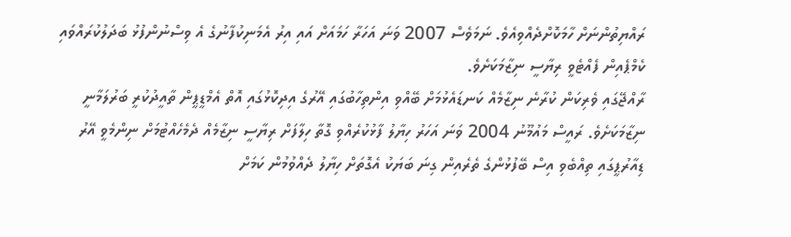ރައްޔިތުންނަށް ހާމަކޮށްދެއްވިއެވެ. ނަމަވެސް 2007 ވަނަ އަހަރާ ހަމައަށް އައި އިރު އެމަނިކުފާނުގެ އެ ވިސްނުންފުޅު ބަދަލުކުރައްވައި ކެމްޕެއިން ފެއްޓެވީ ރިޔާސީ ނިޒާމަކަށެވެ.
ރާއްޖޭގައި ވެރިކަން ކުރާނެ ނިޒާމެއް ކަނޑައެޅުމަށް ބޭއްވި އިންތިހާބުގައި އޭރުގެ އިދިކޮޅުގައި އޮތް އެމްޑީޕީން ތާއީދުކުރީ ބަރުލަމާނީ ނިޒާމަކަށެވެ. ރައީސް މައުމޫނު 2004 ވަނަ އަހަރު ހިޔާލު ފާޅުކުރެއްވި ގޮތާ ހިލާފަށް ރިޔާސީ ނިޒާމެއް ދެމެހެއްޓުމަށް ނިންމެވީ އޭރު ޑިއާރުޕީގައި ތިއްބެވި އިސް ބޭފުޅުންގެ ތެރެއިން ގިނަ ބަޔަކު އެގޮތަށް ހިޔާލު ދެއްވުމުން ކަމަށް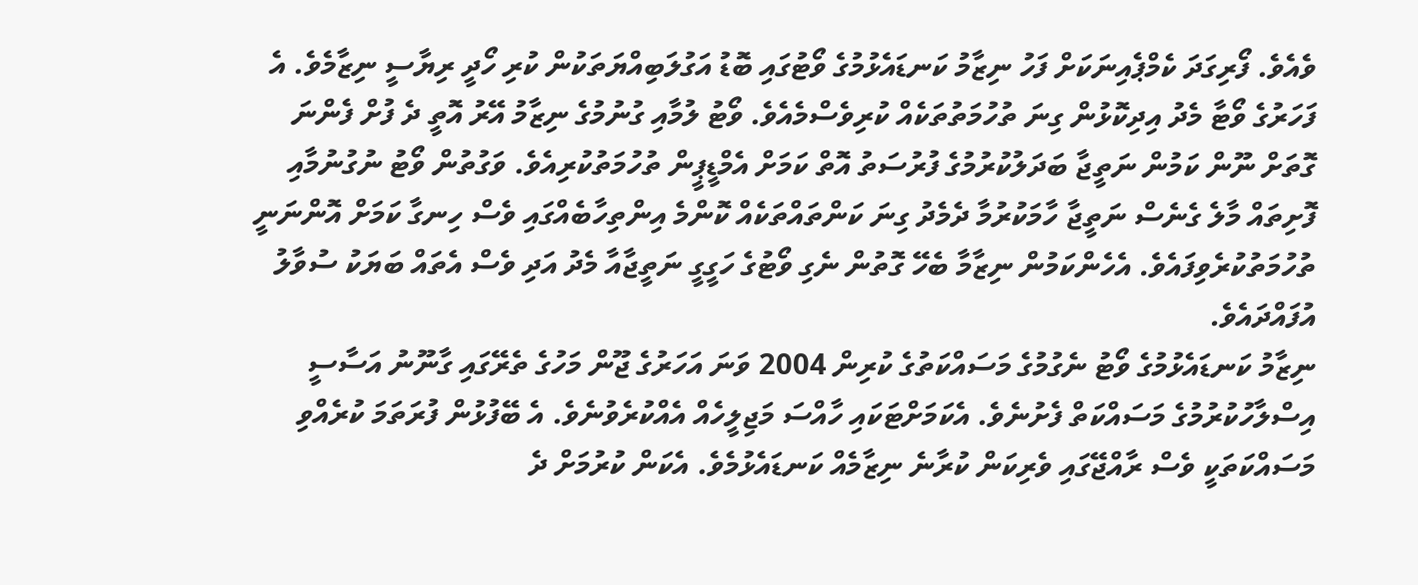ވެއެވެ. ފޯރިގަދަ ކެމްޕެއިނަކަށް ފަހު ނިޒާމު ކަނޑައެޅުމުގެ ވޯޓުގައި ބޮޑު އަގުލަބިއްޔަތަކުން ކުރި ހޯދީ ރިޔާސީ ނިޒާމެވެ. އެ ފަހަރުގެ ވޯޓާ މެދު އިދިކޮޅުން ގިނަ ތުހުމަތުތަކެއް ކުރިވެސްމެއެވެ. ވޯޓު ލުމާއި ގުނުމުގެ ނިޒާމު އޭރު އޮތީ ދެ ފުށް ފެންނަ ގޮތަށް ނޫން ކަމުން ނަތީޖާ ބަދަލުކުރުމުގެ ފުރުސަތު އޮތް ކަމަށް އެމްޑީޕީން ތުހުމަތުކުރިއެވެ. ވަގުތުން ވޯޓު ނުގުނުމާއި ފޮށިތައް މާލެ ގެނެސް ނަތީޖާ ހާމަކުރުމާ ދެމެދު ގިނަ ކަންތައްތަކެއް ކޮންމެ އިންތިހާބެއްގައި ވެސް ހިނގާ ކަމަށް އޮންނަނީ ތުހުމަތުކުރެވިފައެވެ. އެހެންކަމުން ނިޒާމާ ބެހޭ ގޮތުން ނެގި ވޯޓުގެ ހަގީގީ ނަތީޖާއާ މެދު އަދި ވެސް އެތައް ބަޔަކު ސުވާލު އުފައްދައެވެ.
ނިޒާމު ކަނޑައެޅުމުގެ ވޯޓު ނެގުމުގެ މަސައްކަތުގެ ކުރިން 2004 ވަނަ އަހަރުގެ ޖޫން މަހުގެ ތެރޭގައި ގާނޫނު އަސާސީ އިސްލާހުކުރުމުގެ މަސައްކަތް ފެށުނެވެ. އެކަމަށްޓަކައި ހާއްސަ މަޖިލީހެއް އެއްކުރެވުނެވެ. އެ ބޭފުޅުން ފުރަތަމަ ކުރެއްވި މަސައްކަތަކީ ވެސް ރާއްޖޭގައި ވެރިކަން ކުރާނެ ނިޒާމެއް ކަނޑައެޅުމެވެ. އެކަން ކުރުމަށް ދެ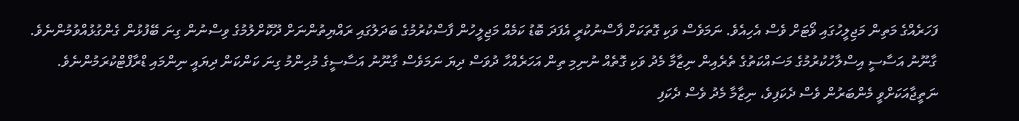ފަހަރެއްގެ މަތިން މަޖިލީހުގައި ވޯޓަށް ވެސް އެހިއެވެ. ނަމަވެސް ވަކި ގޮތަކަށް ފާސްނުކުރީ އެފަދަ ބޮޑު ކަމެއް މަޖިލީހުން ފާސްކުރުމުގެ ބަދަލުގައި ރައްޔިތުންނަށް ދޫކޮށްލުމުގެ ވިސްނުން ގިނަ ބޭފުޅުން ގެންގުޅުއްވުމުންނެވެ.
ގާނޫނު އަސާސީ އިސްލާހުކުރުމުގެ މަސައްކަތުގެ ތެރެއިން ނިޒާމާ މެދު ވަކި ގޮތެއް ނުނިމި ތިން އަހަރެއްހާ ދުވަސް ދިޔަ ނަމަވެސް ގާނޫނު އަސާސީގެ މުހިންމު ގިނަ ކަންކަން ދިޔައީ ނިންމައި ޑްރާފްޓްކުރަމުންނެވެ. ނަތީޖާއަކަށްވީ މެންބަރުން ވެސް ދެކަފިވެ، ނިޒާމާ މެދު ވެސް ދެކަފި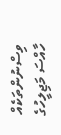ވިސްނުންތަކެއް ހާއްސަ މަޖިލީހުގެ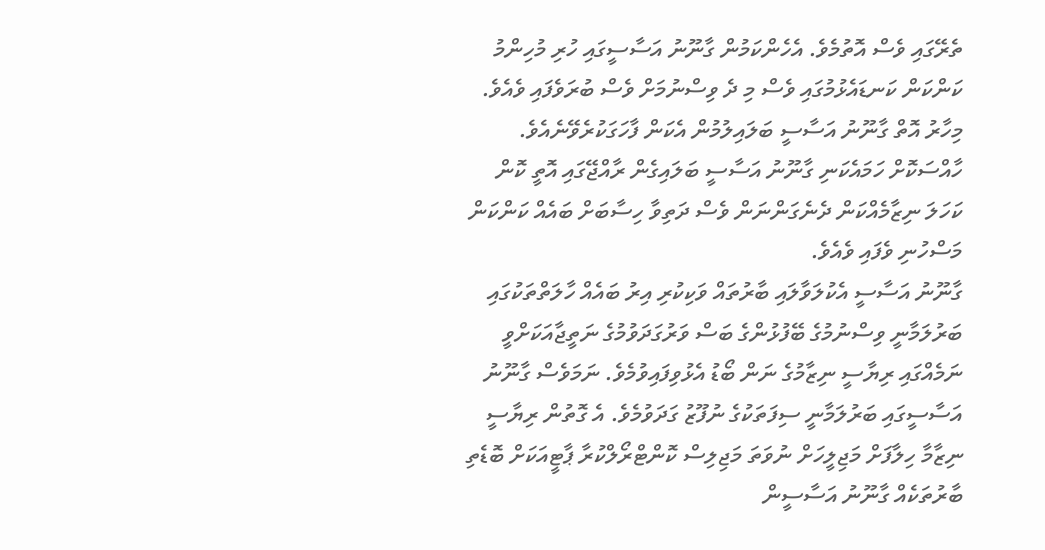ތެރޭގައި ވެސް އޮތުމެވެ. އެހެންކަމުން ގާނޫނު އަސާސީގައި ހުރި މުހިންމު ކަންކަން ކަނޑައެޅުމުގައި ވެސް މި ދެ ވިސްނުމަށް ވެސް ބުރަވެފައި ވެއެވެ. މިހާރު އޮތް ގާނޫނު އަސާސީ ބަލައިލުމުން އެކަން ފާހަގަކުރެވޭނެއެވެ. ހާއްސަކޮށް ހަމައެކަނި ގާނޫނު އަސާސީ ބަލައިގެން ރާއްޖޭގައި އޮތީ ކޮން ކަހަލަ ނިޒާމެއްކަން ދެނެގަންނަން ވެސް ދަތިވާ ހިސާބަށް ބައެއް ކަންކަން މަސްހުނި ވެފައި ވެއެވެ.
ގާނޫނު އަސާސީ އެކުލަވާލައި ބާރުތައް ވަކިކުރި އިރު ބައެއް ހާލަތްތަކުގައި ބަރުލަމާނީ ވިސްނުމުގެ ބޭފުޅުންގެ ބަސް ވަރުގަދަވުމުގެ ނަތީޖާއަކަށްވީ ނަމެއްގައި ރިޔާސީ ނިޒާމުގެ ނަން ބޯޑު އެޅުވިފައިވުމެވެ. ނަމަވެސް ގާނޫނު އަސާސީގައި ބަރުލަމާނީ ސިފަތަކުގެ ނުފޫޒު ގަދަވުމެވެ. އެ ގޮތުން ރިޔާސީ ނިޒާމާ ހިލާފަށް މަޖިލީހަށް ނުވަތަ މަޖިލިސް ކޮންޓްރޯލްކުރާ ޕާޓީއަކަށް ބޮޑެތި ބާރުތަކެއް ގާނޫނު އަސާސީން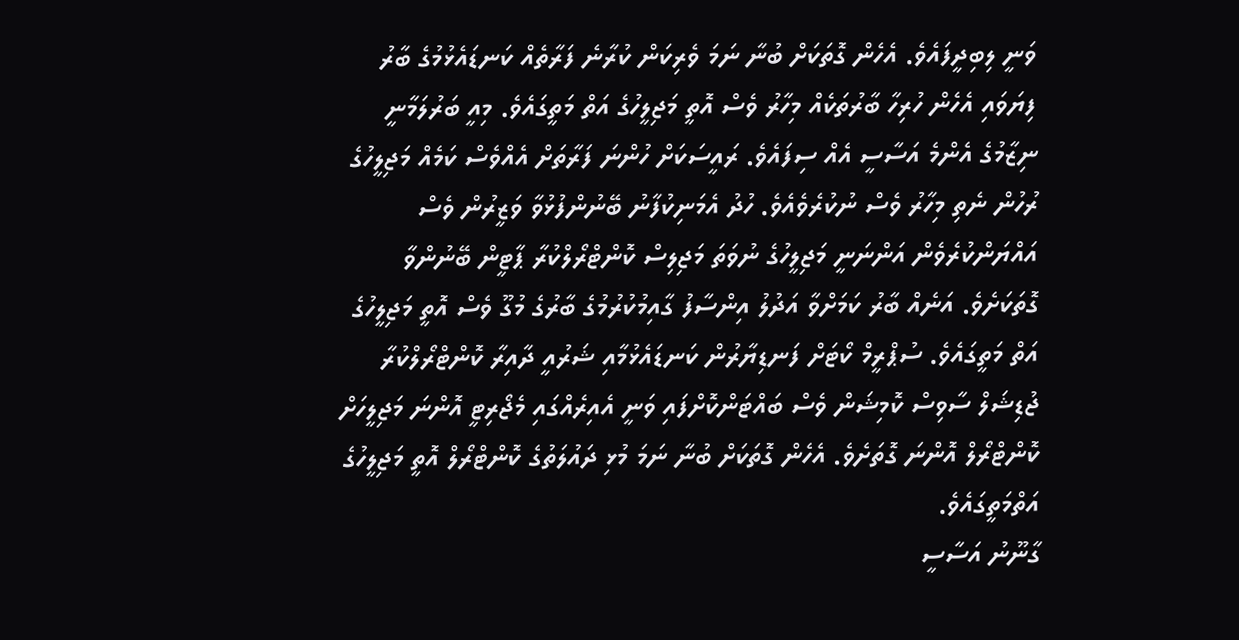ވަނީ ލިބިދީފައެވެ. އެހެން ގޮތަކަށް ބުނާ ނަމަ ވެރިކަން ކުރާނެ ފަރާތެއް ކަނޑައެޅުމުގެ ބާރު ފިޔަވައި އެހެން ހުރިހާ ބާރުތަކެއް މިހާރު ވެސް އޮތީ މަޖިލީހުގެ އަތް މަތީގައެވެ. މިއީ ބަރުލަމާނީ ނިޒާމުގެ އެންމެ އަސާސީ އެއް ސިފައެވެ. ރައީސަކަށް ހުންނަ ފަރާތަށް އެއްވެސް ކަމެއް މަޖިލީހުގެ ރުހުން ނެތި މިހާރު ވެސް ނުކުރެވެއެވެ. ހުދު އެމަނިކުފާނު ބޭނުންފުޅުވާ ވަޒީރުން ވެސް އައްޔަންކުރެވެން އަންނަނީ މަޖިލީހުގެ ނުވަތަ މަޖިލިސް ކޮންޓްރޯލްކުރާ ޕާޓީން ބޭނުންވާ ގޮތަކަށެވެ. އަނެއް ބާރު ކަމަށްވާ އަދުލު އިންސާފު ގާއިމުކުރުމުގެ ބާރުގެ މުގޫ ވެސް އޮތީ މަޖިލީހުގެ އަތް މަތީގައެވެ. ސުޕްރީމް ކޯޓަށް ފަނޑިޔާރުން ކަނޑައެޅުމާއި ޝަރުއީ ދާއިރާ ކޮންޓްރޯލްކުރާ ޖުޑިޝަލް ސާވިސް ކޮމިޝަން ވެސް ބައްޓަންކޮށްފައި ވަނީ އެއިރެއްގައި މެޖޯރިޓީ އޮންނަ މަޖިލީހަށް ކޮންޓްރޯލް އޮންނަ ގޮތަށެވެ. އެހެން ގޮތަކަށް ބުނާ ނަމަ މުޅި ދައުލަތުގެ ކޮންޓްރޯލް އޮތީ މަޖިލީހުގެ އަތްމަތީގައެވެ.
ގާނޫނު އަސާސީ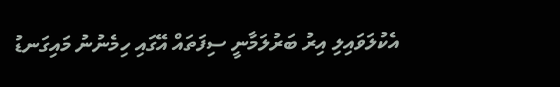އެކުލަވައިލި އިރު ބަރުލަމާނީ ސިފަތައް އޭގައި ހިމެނުނު މައިގަނޑު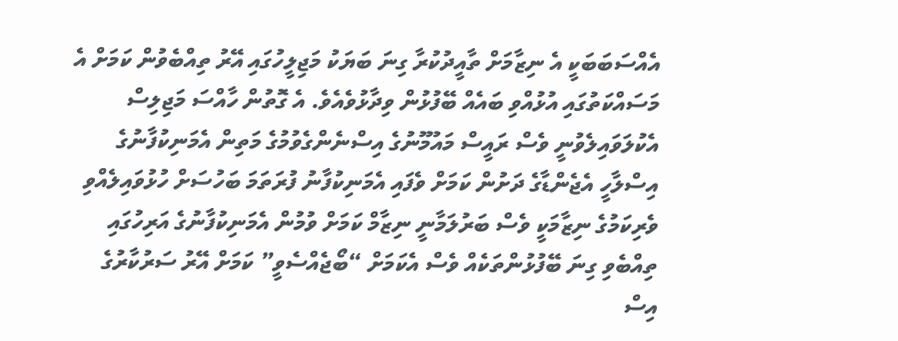އެއްސަބަބަކީ އެ ނިޒާމަށް ތާއީދުކުރާ ގިނަ ބަޔަކު މަޖިލީހުގައި އޭރު ތިއްބެވުން ކަމަށް އެ މަސައްކަތުގައި އުޅުއްވި ބައެއް ބޭފުޅުން ވިދާޅުވެއެވެ. އެ ގޮތުން ހާއްސަ މަޖިލިސް އެކުލަވައިލެވުނީ ވެސް ރައީސް މައުމޫނުގެ އިސްނެންގެވުމުގެ މަތިން އެމަނިކުފާނުގެ އިސްލާހީ އެޖެންޑާގެ ދަށުން ކަމަށް ވެފައި އެމަނިކުފާނު ފުރަތަމަ ބަހުސަށް ހުޅުވައިލެއްވި ވެރިކަމުގެ ނިޒާމަކީ ވެސް ބަރުލަމާނީ ނިޒާމް ކަމަށް ވުމުން އެމަނިކުފާނުގެ އަރިހުގައި ތިއްބެވި ގިނަ ބޭފުޅުންތަކެއް ވެސް އެކަމަށް “ބޯޖެއްސެވީ” ކަމަށް އޭރު ސަރުކާރުގެ އިސް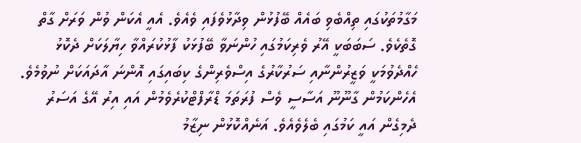މަގާމުތަކުގައި ތިއްބެވި ބައެއް ބޭފުޅުން ވިދާޅުވެފައި ވެއެވެ. އެއީ އެކަން ވުން ވަރަށް ގާތް ގޮތެކެވެ. ސަބަބަކީ އޭރު ވެރިކަމުގައި ހުންނަވާ ބޭފުޅަކު ފާޅުކުރައްވާ ހިޔާލަކަށް ދެކޮޅު ހެއްދެވުމަކީ ވަޒީރުންނާއި ސަރުކާރުގެ އިސްވެރިންގެ ކިބައިގައި އޮންނަ އާދައަކަށް ނުވުމެވެ. އެހެންކަމުން ގާނޫނޫ އަސާސީ ވެސް ފުރަތަމަ ޑްރާފްޓްކުރެވެމުން އައި އިރު އޭގެ އަސަރު ދެމިގެން އައީ ކަމުގައި ބެލެވެއެވެ. އަނެއްކޮޅުން ނިޒާމު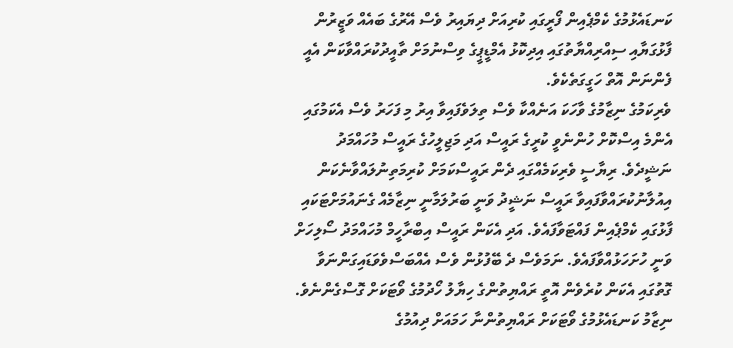ކަނޑައެޅުމުގެ ކެމްޕެއިން ފޯރީގައި ކުރިއަށް ދިޔައިރު ވެސް އޭރުގެ ބައެއް ވަޒީރުން ފާޅުގަޔާއި ސިއްރިއްޔާތުގައި އިދިކޮޅު އެމްޑީޕީގެ ވިސްނުމަށް ތާއީދުކުރައްވާކަން އެއީ ފެންނަން އޮތް ހަގީގަތެކެވެ.
ވެރިކަމުގެ ނިޒާމުގެ ވާހަކަ އަނެއްކާ ވެސް ތިލަވެފައިވާ އިރު މި ފަހަރު ވެސް އެކަމުގައި އެންމެ އިސްކޮށް ހުންނެވީ ކުރީގެ ރައީސް އަދި މަޖިލީހުގެ ރައީސް މުހައްމަދު ނަޝީދެވެ. ރިޔާސީ ވެރިކަމެއްގައި ދެން ރައީސްކަމަށް ކުރިމަތިނުލައްވާނެކަން އިއުލާނުކުރައްވާފައިވާ ރައީސް ނަޝީދު ވަނީ ބަރުލަމާނީ ނިޒާމެއް ގެނައުމަށްޓަކައި ފާޅުގައި ކެމްޕެއިން ފައްޓަވާފައެވެ. އަދި އެކަން ރައީސް އިބްރާހީމް މުހައްމަދު ސޯލިހަށް ވަނީ ހުށަހަޅުއްވާފައެވެ. ނަމަވެސް ދެ ބޭފުޅުން ވެސް އެއްބަސްވެވަޑައިގަންނަވާ ގޮތުގައި އެކަން ކުރެވެން އޮތީ ރައްޔިތުންގެ ހިޔާލު ހޯދުމުގެ ވޯޓަކަށް ގޮސްގެންނެވެ.
ނިޒާމު ކަނޑައެޅުމުގެ ވޯޓަކަށް ރައްޔިތުންނާ ހަމައަށް ދިއުމުގެ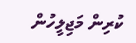ކުރިން މަޖިލީހުން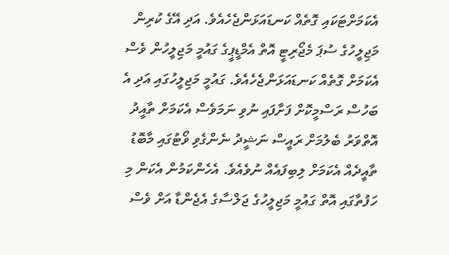އެކަމަށްޓަކައި ގޮތެއް ކަނޑައަޅަންޖެހެއެވެ. އަދި އޭގެ ކުރިން މަޖިލީހުގެ ސުޕަ މެޖޯރިޓީ އޮތް އެމްޑީޕީގެ ގައުމީ މަޖިލީހުން ވެސް އެކަމަށް ގޮތެއް ކަނޑައަޅަންޖެހެއެވެ. ގައުމީ މަޖިލީހުގައި އަދި އެ ބަހުސް ރަސްމީކޮށް ފަށާފައި ނުވި ނަމަވެސް އެކަމަށް ތާއީދު އޮތްވަރު ބެލުމަށް ރައީސް ނަޝީދު ނެންގެވި ވޯޓުގައި މާބޮޑު ތާއީދެއް އެކަމަށް ލިބިފައެއް ނުވެއެވެ. އެހެންކަމުން އެކަން މި ހަފުތާގައި އޮތް ގައުމީ މަޖިލީހުގެ ޖަލްސާގެ އެޖެންޑާ އަށް ވެސް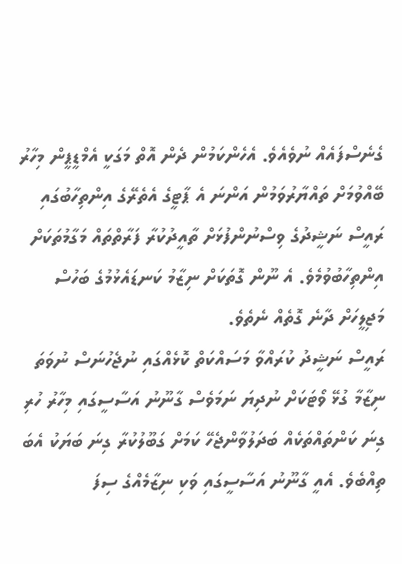ގެނެސްފައެއް ނުވެއެވެ. އެހެންކަމުން ދެން އޮތް މަގަކީ އެމްޑީޕީން މިހާރު ބޭއްވުމަށް ތައްޔާރުވަމުން އަންނަ އެ ޕާޓީގެ އެތެރޭގެ އިންތިހާބުގައި ރައީސް ނަޝީދުގެ ވިސްނުންފުޅަށް ތާއީދުކުރާ ފަރާތްތައް މަގާމުތަކަށް އިންތިހާބުވުމެވެ. އެ ނޫން ގޮތަކަށް ނިޒާމު ކަނޑައެޅުމުގެ ބަހުސް މަޖިލީހަށް ދާނެ ގޮތެއް ނެތެވެ.
ރައީސް ނަޝީދު ކުރައްވާ މަސައްކަތް ކޮޅެއްގައި ނުޖެހުނަސް ނުވަތަ ނިޒާމާ ގުޅޭ ވޯޓަކަށް ނުދިޔަ ނަމަވެސް ގާނޫނު އަސާސީގައި މިހާރު ހުރި ގިނަ ކަންތައްތަކެއް ބަދަލުވާންޖެހޭ ކަމަށް ގަބޫލުކުރާ ގިނަ ބަޔަކު އެބަ ތިއްބެވެ. އެއީ ގާނޫނު އަސާސީގައި ވަކި ނިޒާމެއްގެ ސިފަ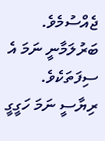ޖެއްސުމެވެ. ބަރުލަމާނީ ނަމަ އެ ސިފަތަކެވެ. ރިޔާސީ ނަމަ ހަގީގީ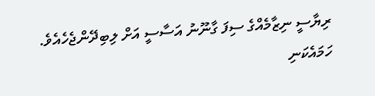ރިޔާސީ ނިޒާމެއްގެ ސިފަ ގާނޫނު އަސާސީ އަށް ލިބިދޭންޖެހެއެވެ. ހަމައެކަނި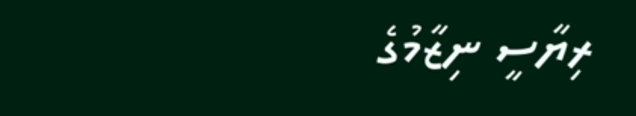ރިޔާސީ ނިޒާމުގެ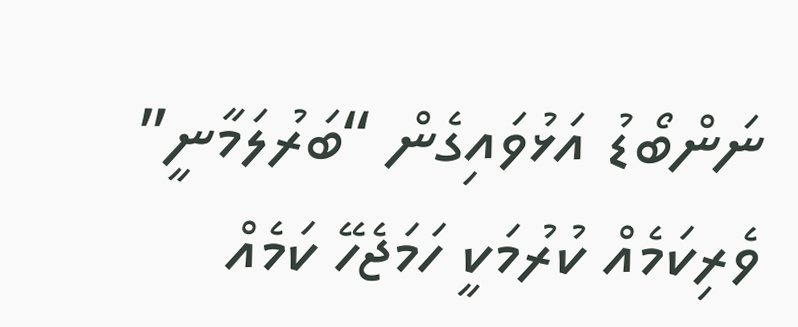ނަންބޯޑު އަޅުވައިގެން “ބަރުލަމާނީ” ވެރިކަމެއް ކުރުމަކީ ހަމަޖެހޭ ކަމެއް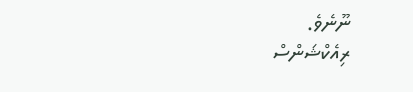ނޫނެވެ.
ރިއެކްޝަންސް